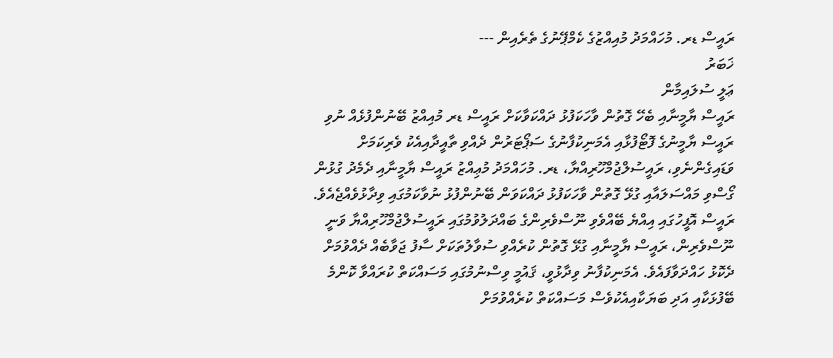ރައީސް ޑރ. މުހައްމަދު މުއިއްޒުގެ ކެމްޕޭނުގެ ތެރެއިން ---
ޚަބަރު
ޢަލީ ސުލައިމާން
ރައީސް ޔާމީނާއި ބެހޭ ގޮތުން ވާހަކަފުޅު ދައްކަވާކަށް ރައީސް ޑރ މުއިއްޒު ބޭނުންފުޅެއް ނުވި
ރައީސް ޔާމީނުގެ ފޮޓޯފުޅާއި އެމަނިކުފާނުގެ ސަޕޯޓަރުން ދެއްވި ތާއީދާއިއެކު ވެރިކަމަށް ވަޑައިގެންނެވި، ރައީސުލްޖުމްހޫރިއްޔާ، ޑރ. މުހައްމަދު މުޢިއްޒު ރައީސް ޔާމީނާއި ދެމެދު ގުޅުން ގޯސްވި މައްސަލައާއި ގުޅޭ ގޮތުން ވާހަކަފުޅު ދައްކަވަން ބޭނުންފުޅު ނުވާކަމުގައި ވިދާޅުވެއްޖެއެވެ.
ރައީސް އޮފީހުގައި އިއްޔެ ބޭއްވެވި ނޫސްވެރިންގެ ބައްދަލުވުމުގައި ރައީސުލްޖުމްހޫރިއްޔާ ވަނީ ނޫސްވެރިން، ރައީސް ޔާމީނާއި ގުޅޭ ގޮތުން ކުރެއްވި ސުވާލުތަކަށް ސާފު ޖަވާބެއް ދެއްވުމަށް ދެކޮޅު ހައްދަވާފައެވެ. އެމަނިކުފާނު ވިދާޅުވީ، ޤައުމީ ވިސްނުމުގައި މަސައްކަތް ކުރައްވާ ކޮންމެ ބޭފުޅަކާއި އަދި ބަޔަކާއިއެކުވެސް މަސައްކަތް ކުރެއްވުމަށް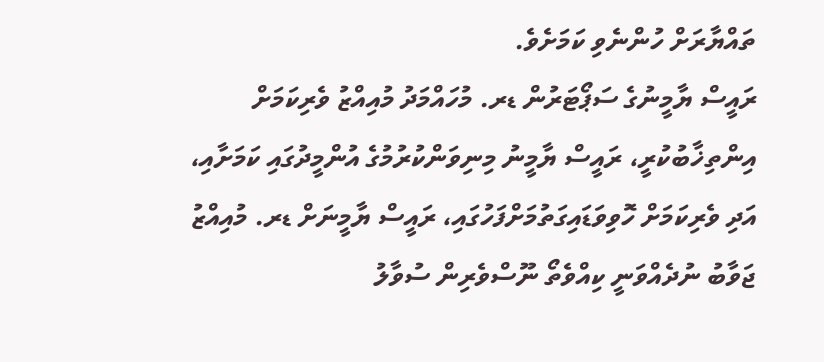ތައްޔާރަށް ހުންނެވި ކަމަށެވެ.
ރައީސް ޔާމީނުގެ ސަޕޯޓަރުން ޑރ. މުހައްމަދު މުއިއްޒު ވެރިކަމަށް އިންތިޚާބުކުރީ، ރައީސް ޔާމީނު މިނިވަންކުރުމުގެ އުންމީދުގައި ކަމަށާއި، އަދި ވެރިކަމަށް ހޮވިވަޑައިގަތުމަށްފަހުގައި، ރައީސް ޔާމީނަށް ޑރ. މުއިއްޒު ޖަވާބު ނުދެއްވަނީ ކިއްވެތޯ ނޫސްވެރިން ސުވާލު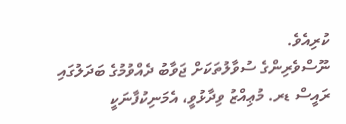ކުރިއެވެ.
ނޫސްވެރިންގެ ސުވާލުތަކަށް ޖަވާބު ދެއްވުމުގެ ބަދަލުގައި ރައީސް ޑރ. މުޢިއްޒު ވިދާޅުވީ، އެމަނިކުފާނަކީ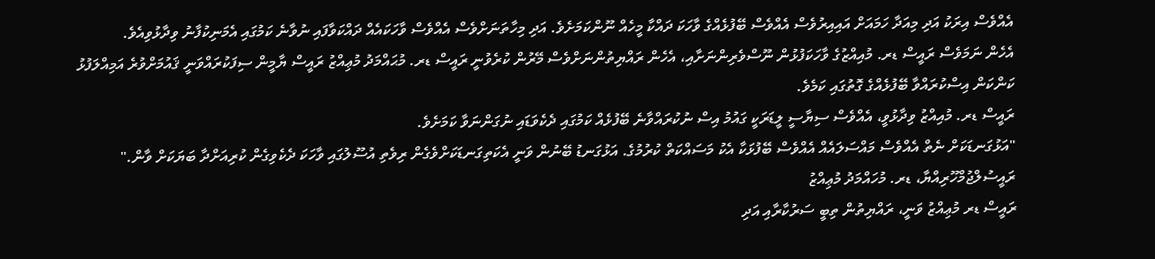އެއްވެސް އިރަކު އަދި މިއަދާ ހަމައަށް އައިއިރުވެސް އެއްވެސް ބޭފުޅެއްގެ ވާހަކަ ދައްކާ މީހެއް ނޫންކަމަށެވެ. އަދި މިހާތަނަށްވެސް އެއްވެސް ވާހަކައެއް ދައްކަވާފައި ނުވާނެ ކަމުގައި އެމަނިކުފާނު ވިދާޅުވިއެވެ.
އެހެން ނަމަވެސް ރައީސް ޑރ. މުއިއްޒުގެ ވާހަކަފުޅުން ނޫސްވެރިންނަށާއި، އެހެން ރައްޔިތުންނަށްވެސް މޭރުން ކުރެވުނީ ރައީސް ޑރ. މުޙައްމަދު މުޢިއްޒު ރައީސް ޔާމީން ސިފަކުރައްވަނީ ޤައުމަށްވުރެ އަމިއްލަފުޅު ކަންކަން އިސްކުރައްވާ ބޭފުޅެއްގެ ގޮތުގައި ކަމެވެ.
ރައީސް ޑރ. މުއިއްޒު ވިދާޅުވީ، އެއްވެސް ސިޔާސީ ލީޑަރަކީ ގައުމު އިސް ނުކުރައްވާނެ ބޭފުޅެއް ކަމުގައި ދެކެވަޑައި ނުގަންނަވާ ކަމަށެވެ.
"އަޅުގަނޑަކަށް ނެތް އެއްވެސް މައްސަލައެއް އެއްވެސް ބޭފުޅަކާ އެކު މަސައްކަތް ކުރުމުގެ. އަޅުގަނޑު ބޭނުން ވަނީ އެކަތިގަނޑަކަށްވެގެން ރިވެތި އުސޫލުގައި ވާހަކަ ދެކެވިގެން ކުރިއަށްދާ ބަޔަކަށް ވާން."
ރައީސުލްޖުމްހޫރިއްޔާ، ޑރ. މުހައްމަދު މުޢިއްޒު
ރައީސް ޑރ މުޢިއްޒު ވަނީ، ރައްޔިތުން ތިބީ ސަރުކާރާއި އަދި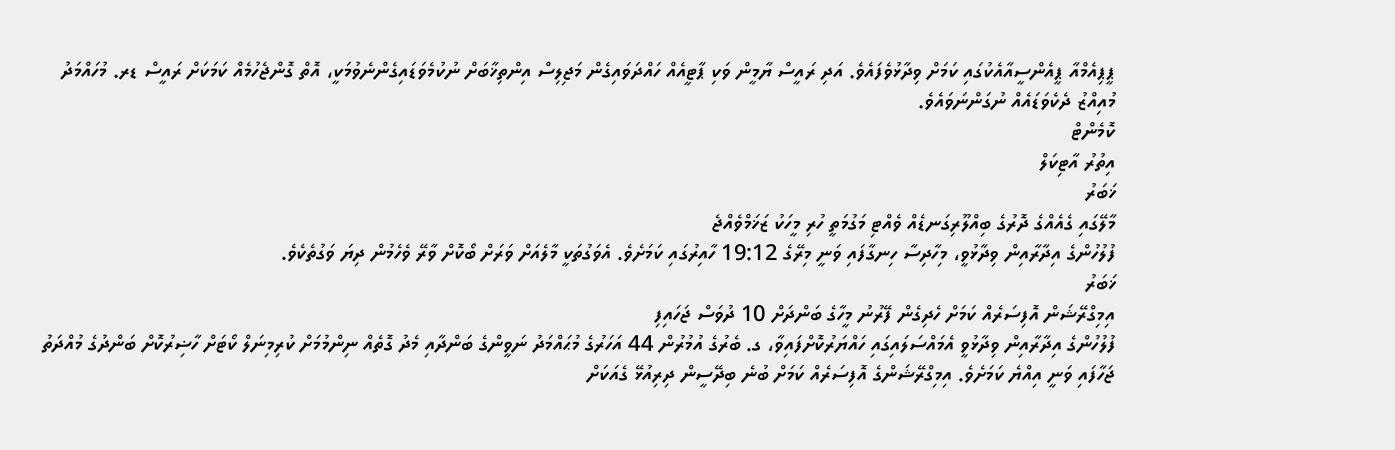ޕީޕިއެމްއާ ޕީއެންސީއާއެކުގައި ކަމަށް ވިދާޅުވެފައެވެ. އަދި ރައީސް ޔާމީން ވަކި ޕާޓީއެއް ހައްދަވައިގެން މަޖިލިސް އިންތިޚާބަށް ނުކުމެވަޑައިގެންނެވުމަކީ، އޮތް ގޮންޖެހުމެއް ކަމަކަށް ރައީސް ޑރ. މުހައްމަދު މުއިއްޒު ދެކެވަޑައެއް ނުގަންނަވައެވެ.
ކޮމެންޓް
އިތުރު އާޓިކަލް
ޚަބަރު
މާލޭގައި ގެއެއްގެ ދޮރުގެ ބިއްލޫރިގަނޑެއް ވެއްޓި މަގުމަތީ ހުރި މީހަކު ޒަޚަމްވެއްޖެ
ފުލުހުންގެ އިދާރާއިން ވިދާޅުވީ، މިހާދިސާ ހިނގާފައި ވަނީ މިރޭގެ 19:12 ހާއިރުގައި ކަމަށެވެ. އެވަގުތަކީ މާލެއަށް ވަރަށް ބޯކޮށް ވާރޭ ވެހެމުން ދިޔަ ވަގުތެކެވެ.
ޚަބަރު
އިމިގްރޭޝަން އޮފިސަރެއް ކަމަށް ހެދިގެން ފޭރުނު މީހާގެ ބަންދަށް 10 ދުވަސް ޖަހައިފި
ފުލުހުންގެ އިދާރާއިން ވިދާޅުވީ އެމައްސަލައިގައި ހައްޔަރުކޮށްފައިވާ، ގ. ބެރުގެ އުމުރުން 44 އަހަރުގެ މުޙައްމަދު ނަވީންގެ ބަންދާއި މެދު ގޮތެއް ނިންމުމަށް ކުރިމިނަލް ކޯޓަށް ހާޟިރުކޮށް ބަންދުގެ މުއްދަތު ޖަހާފައި ވަނީ އިއްޔެ ކަމަށެވެ. އިމިގްރޭޝަންގެ އޮފިސަރެއް ކަމަށް ބުނެ ބިދޭސީން ދިރިއުޅޭ ގެއަކަށް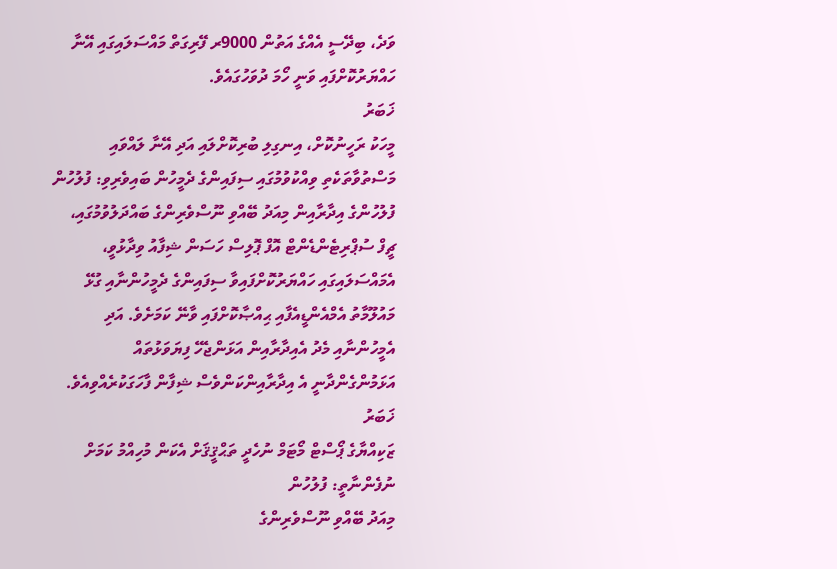ވަދެ، ބިދޭސީ އެއްގެ އަތުން 9000ރ ފޭރިގަތް މައްސަލައިގައި އޭނާ ހައްޔަރުކޮށްފައި ވަނީ ހޯމަ ދުވަހުގައެވެ.
ޚަބަރު
މީހަކު ރަހީނުކޮށް، އިނގިލި ބުރިކޮށްލައި އަދި އޭނާ ލައްވައި މަސްތުވާތަކެތި ވިއްކުވުމުގައި ސިފައިންގެ ދެމީހުން ބައިވެރިވި: ފުލުހުން
ފުލުހުންގެ އިދާރާއިން މިއަދު ބޭއްވި ނޫސްވެރިންގެ ބައްދަލުވުމުގައި، ޗީފް ސުޕްރިޓެންޑެންޓް އޮފް ޕޮލިސް ހަސަން ޝިފާއު ވިދާޅުވީ، އެމައްސަލައިގައި ހައްޔަރުކޮށްފައިވާ ސިފައިންގެ ދެމީހުންނާއި ގުޅޭ މައުލޫމާތު އެމްއެންޑީއެފާއި ޙިއްޞާކޮށްފައި ވާނޭ ކަމަށެވެ. އަދި އެމީހުންނާއި މެދު އެއިދާރާއިން އަޅަންޖެހޭ ފިޔަވަޅުތައް އަޅަމުންގެންދާނީ އެ އިދާރާއިންކަންވެސް ޝިފާން ފާހަގަކުރެއްވިއެވެ.
ޚަބަރު
ޒަކިއްޔާގެ ޕޯސްޓް މޯޓަމް ނުހެދީ ތަޙްޤީޤަށް އެކަން މުހިއްމު ކަމަށް ނުފެންނާތީ: ފުލުހުން
މިއަދު ބޭއްވި ނޫސްވެރިންގެ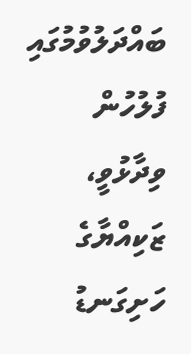ބައްދަލުވުމުގައި ފުލުހުން ވިދާޅުވީ، ޒަކިއްޔާގެ ހަށިގަނޑު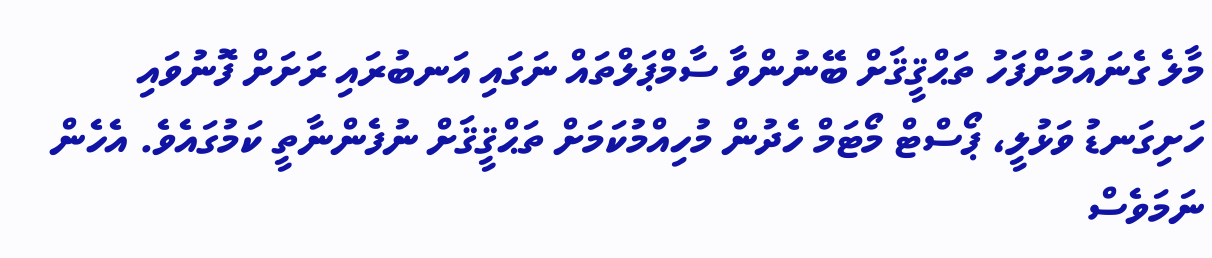މާލެ ގެނައުމަށްފަހު ތަޙްޤީޤަށް ބޭނުންވާ ސާމްޕަލްތައް ނަގައި އަނބުރައި ރަށަށް ފޮނުވައި ހަށިގަނޑު ވަޅުލީ، ޕޯސްޓް މޯޓަމް ހެދުން މުހިއްމުކަމަށް ތަޙްޤީޤަށް ނުފެންނާތީ ކަމުގައެވެ. އެހެން ނަމަވެސް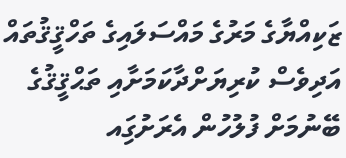ޒަކިއްޔާގެ މަރުގެ މައްސަލައިގެ ތަހްޤީޤުތައް އަދިވެސް ކުރިޔަށްދާކަމަށާއި ތަޙްޤީޤުގެ ބޭނުމަށް ފުލުހުން އެރަށުގަިއ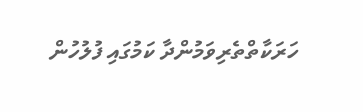ހަރަކާތްތެރިވަމުންދާ ކަމުގައި ފުލުހުން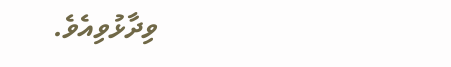ވިދާޅުވިއެވެ.